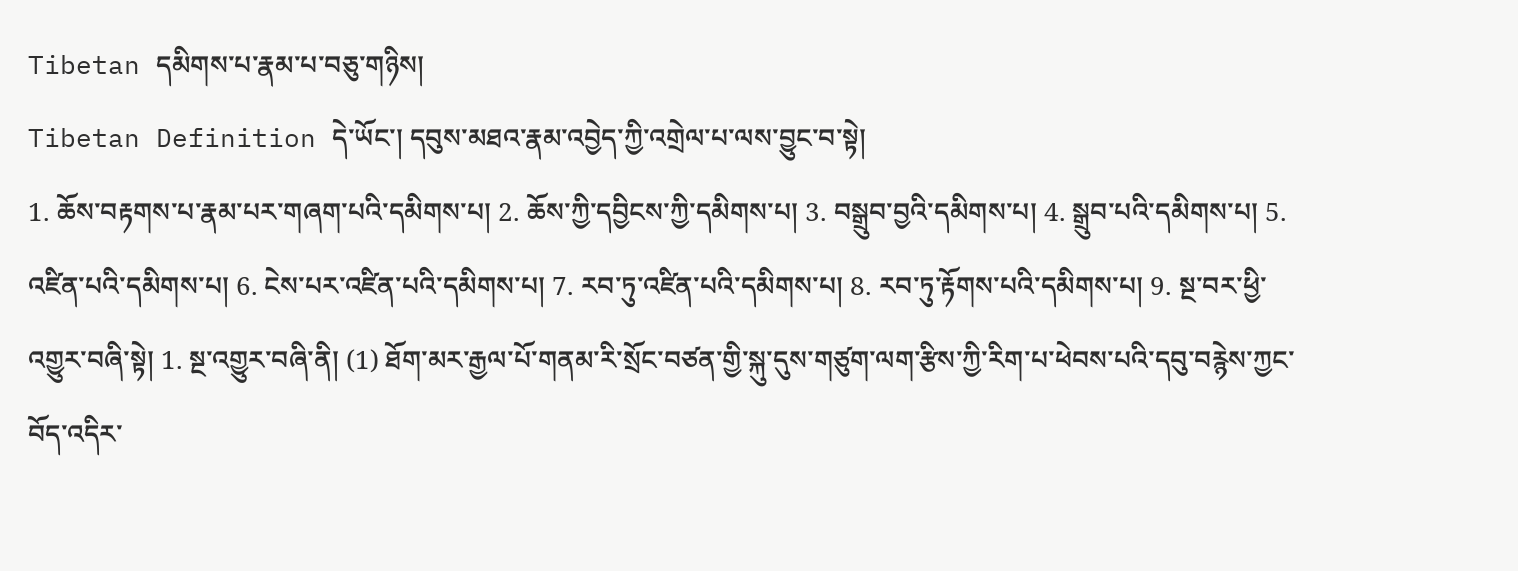Tibetan དམིགས་པ་རྣམ་པ་བཅུ་གཉིས།
Tibetan Definition དེ་ཡོང་། དབུས་མཐའ་རྣམ་འབྱེད་ཀྱི་འགྲེལ་པ་ལས་བྱུང་བ་སྟེ།
1. ཆོས་བརྟགས་པ་རྣམ་པར་གཞག་པའི་དམིགས་པ། 2. ཆོས་ཀྱི་དབྱིངས་ཀྱི་དམིགས་པ། 3. བསྒྲུབ་བྱའི་དམིགས་པ། 4. སྒྲུབ་པའི་དམིགས་པ། 5. འཛིན་པའི་དམིགས་པ། 6. ངེས་པར་འཛིན་པའི་དམིགས་པ། 7. རབ་ཏུ་འཛིན་པའི་དམིགས་པ། 8. རབ་ཏུ་རྟོགས་པའི་དམིགས་པ། 9. སྔ་བར་ཕྱི་འགྱུར་བཞི་སྟེ། 1. སྔ་འགྱུར་བཞི་ནི། (1) ཐོག་མར་རྒྱལ་པོ་གནམ་རི་སྲོང་བཙན་གྱི་སྐུ་དུས་གཙུག་ལག་རྩིས་ཀྱི་རིག་པ་ཕེབས་པའི་དབུ་བརྙེས་ཀྱང་བོད་འདིར་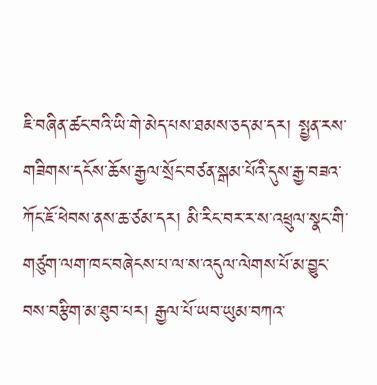ཇི་བཞིན་ཚང་བའི་ཡི་གེ་མེད་པས་ཐམས་ཅད་མ་དར། སྤྱན་རས་གཟིགས་དངོས་ཆོས་རྒྱལ་སྲོང་བཙན་སྒམ་པོའི་དུས་རྒྱ་བཟའ་ཀོང་ཇོ་ཕེབས་ནས་ཆ་ཙམ་དར། མི་རིང་བར་ར་ས་འཕྲུལ་སྣང་གི་གཙུག་ལག་ཁང་བཞེངས་པ་ལ་ས་འདུལ་ལེགས་པོ་མ་བྱུང་བས་བརྩིག་མ་ཐུབ་པར། རྒྱལ་པོ་ཡབ་ཡུམ་བཀའ་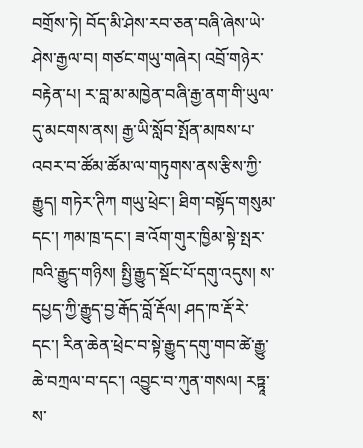བགྲོས་ཏེ། བོད་མི་ཤེས་རབ་ཅན་བཞི་ཞེས་ཡེ་ཤེས་རྒྱལ་བ། གཙང་གཡུ་གཞེར། འབྲོ་གཉེར་བརྟེན་པ། ར་བླ་མ་མཁྱེན་བཞི་རྒྱ་ནག་གི་ཡུལ་དུ་མངགས་ནས། རྒྱ་ཡི་སློབ་སྤོན་མཁས་པ་འབར་བ་ཚོམ་ཚོམ་ལ་གཏུགས་ནས་རྩིས་ཀྱི་རྒྱུད། གཏེར་ཊིཀ གཡུ་ཕྲེང་། ཐིག་བསྟོད་གསུམ་དང་། ཀམ་ཁྲ་དང་། ཟ་འོག་གུར་ཁྱིམ་སྟེ་སྤར་ཁའི་རྒྱུད་གཉིས། སྤྱི་རྒྱུད་སྡོང་པོ་དགུ་འདུས། ས་དཔྱད་ཀྱི་རྒྱུད་བྱ་རྒོད་བློ་རྡོལ། ཤད་ཁ་རྡོ་རེ་དང་། རིན་ཆེན་ཕྲེང་བ་སྟེ་རྒྱུད་དགུ་གབ་ཚེ་རྒྱུ་ཆེ་བཀྲལ་བ་དང་། འབྱུང་བ་ཀུན་གསལ། རཏྟཱ་ས་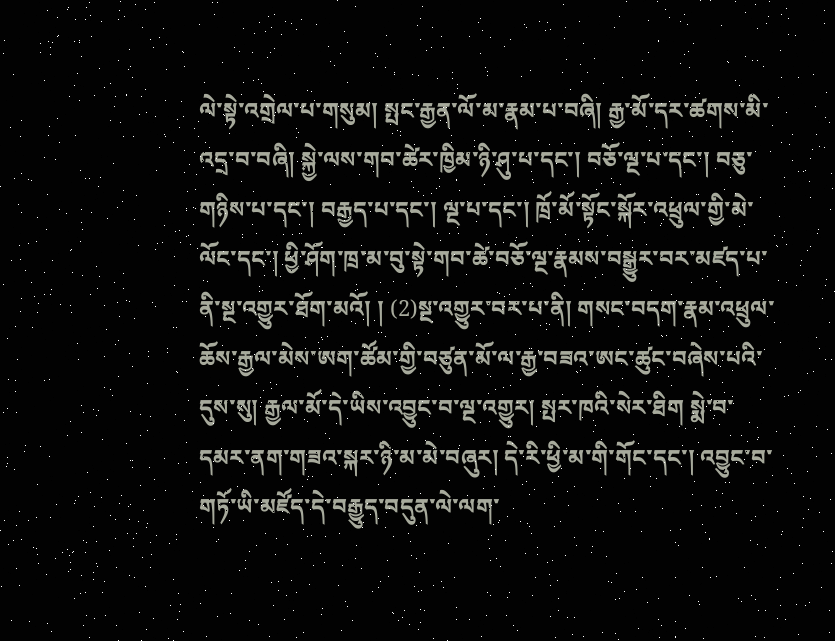ལེ་སྟེ་འགྲེལ་པ་གསུམ། སྤང་རྒྱན་ལོ་མ་རྣམ་པ་བཞི། རྒྱ་མོ་དར་ཚགས་མི་འདྲ་བ་བཞི། སྐྱེ་ལས་གབ་ཚེར་ཁྱིམ་ཉི་ཤུ་པ་དང་། བཅོ་ལྔ་པ་དང་། བཅུ་གཉིས་པ་དང་། བརྒྱད་པ་དང་། ལྔ་པ་དང་། ཁྲོ་མོ་སྟོང་སྐོར་འཕྲུལ་གྱི་མེ་ལོང་དང་། ཕྱི་ཤོག་ཁྲ་མ་བུ་སྟེ་གབ་ཚེ་བཅོ་ལྔ་རྣམས་བསྒྱུར་བར་མཛད་པ་ནི་སྔ་འགྱུར་ཐོག་མའོ། ། (2)སྔ་འགྱུར་བར་པ་ནི། གསང་བདག་རྣམ་འཕྲུལ་ཆོས་རྒྱལ་མེས་ཨག་ཚོམ་གྱི་བཙུན་མོ་ལ་རྒྱ་བཟའ་ཨང་ཚུང་བཞེས་པའི་དུས་སུ། རྒྱལ་མོ་དེ་ཡིས་འབྱུང་བ་ལྔ་འགྱུར། སྤར་ཁའི་སེར་ཐིག སྨེ་བ་དམར་ནག་གཟའ་སྐར་ཉི་མ་མེ་བཞུར། དེ་རི་ཕྱི་མ་གི་གོང་དང་། འབྱུང་བ་གཏོ་ཡི་མཛོད་དེ་བརྒྱུད་བདུན་ལེ་ལག་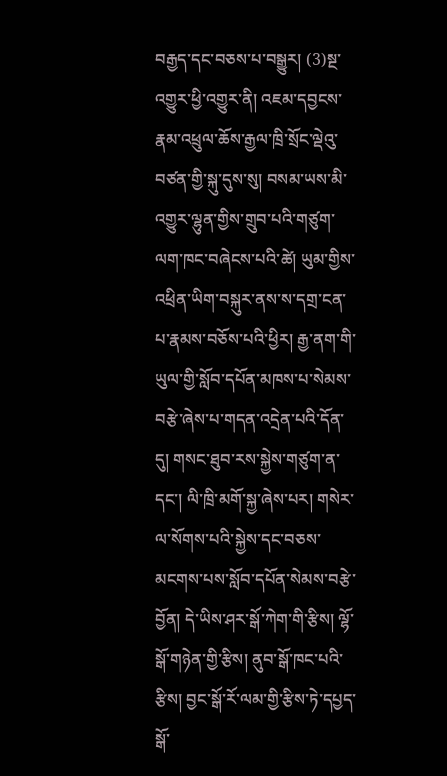བརྒྱད་དང་བཅས་པ་བསྒྱུར། (3)སྔ་འགྱུར་ཕྱི་འགྱུར་ནི། འཇམ་དབྱངས་རྣམ་འཕྲུལ་ཆོས་རྒྱལ་ཁྲི་སྲོང་ལྡེའུ་བཙན་གྱི་སྐུ་དུས་སུ། བསམ་ཡས་མི་འགྱུར་ལྷུན་གྱིས་གྲུབ་པའི་གཙུག་ལག་ཁང་བཞེངས་པའི་ཚེ། ཡུམ་གྱིས་འཕྲིན་ཡིག་བསྐུར་ནས་ས་དགྲ་ངན་པ་རྣམས་བཅོས་པའི་ཕྱིར། རྒྱ་ནག་གི་ཡུལ་གྱི་སློབ་དཔོན་མཁས་པ་སེམས་བརྩེ་ཞེས་པ་གདན་འདྲེན་པའི་དོན་དུ། གསང་ཐུབ་རས་སྐྱེས་གཙུག་ན་དང་། ལི་ཁྲི་མགོ་སྐྱ་ཞེས་པར། གསེར་ལ་སོགས་པའི་སྐྱེས་དང་བཅས་མངགས་པས་སློབ་དཔོན་སེམས་བརྩེ་བྱོན། དེ་ཡིས་ཤར་སྒོ་ཀེག་གི་རྩིས། ལྷོ་སྒོ་གཉེན་གྱི་རྩིས། ནུབ་སྒོ་ཁང་པའི་རྩིས། བྱང་སྒོ་རོ་ལམ་གྱི་རྩིས་ཏེ་དཔྱད་སྒོ་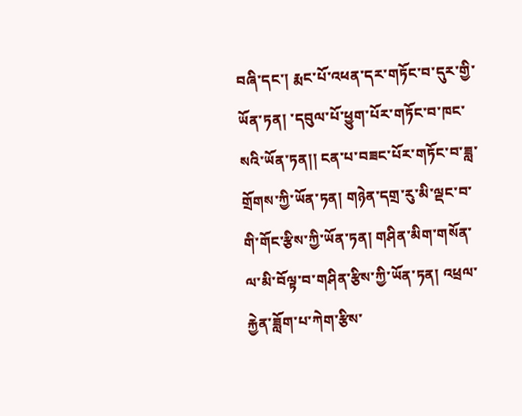བཞི་དང་། རྨང་པོ་འཕན་དར་གཏོང་བ་དུར་གྱི་ཡོན་ཏན། ་དབུལ་པོ་ཕྱུག་པོར་གཏོང་བ་ཁང་སའི་ཡོན་ཏན།། ངན་པ་བཟང་པོར་གཏོང་བ་ཟླ་གྲོགས་ཀྱི་ཡོན་ཏན། གཉེན་དགྲ་རུ་མི་ལྡང་བ་གི་གོང་རྩིས་ཀྱི་ཡོན་ཏན། གཤིན་མིག་གསོན་ལ་མི་བོལྟ་བ་གཤིན་རྩིས་ཀྱི་ཡོན་ཏན། འཕྲལ་རྐྱེན་ཟློག་པ་ཀེག་རྩིས་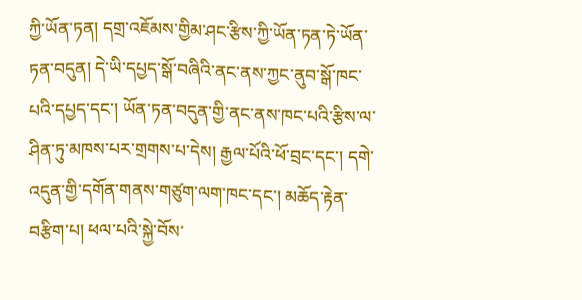ཀྱི་ཡོན་ཏན། དགྲ་འཇོམས་གྱིམ་ཤང་རྩིས་ཀྱི་ཡོན་ཏན་ཏེ་ཡོན་ཏན་བདུན། དེ་ཡི་དཔྱད་སྒོ་བཞིའི་ནང་ནས་ཀྱང་ནུབ་སྒོ་ཁང་པའི་དཔྱད་དང་། ཡོན་ཏན་བདུན་གྱི་ནང་ནས་ཁང་པའི་རྩིས་ལ་ཤིན་ཏུ་མཁས་པར་གྲགས་པ་དེས། རྒྱལ་པོའི་ཕོ་བྲང་དང་། དགེ་འདུན་གྱི་དགོན་གནས་གཙུག་ལག་ཁང་དང་། མཆོད་རྟེན་བརྩིག་པ། ཕལ་པའི་སྐྱེ་བོས་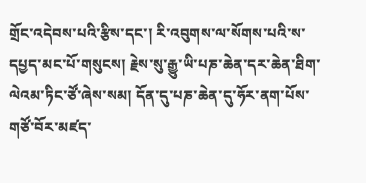གྲོང་འདེབས་པའི་རྩིས་དང་། རི་འབུགས་ལ་སོགས་པའི་ས་དཔྱད་མང་པོ་གསུངས། རྗེས་སུ་རྒྱུ་ཡི་པཎ་ཆེན་དར་ཆེན་ཐིག་ལེའམ་ཏིང་ཙོ་ཞེས་སམ། དོན་དུ་པཎ་ཆེན་དུ་ཧོར་ནག་པོས་གཙོ་བོར་མཛད་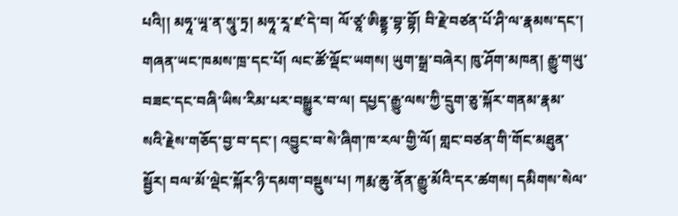པའི།། མཧཱ་ཡཱ་ན་སཱུ་ཏྲ། མཧཱ་རཱ་ཛ་དེ་བ། ལོ་ཙཱ་ཨིནྡྷ་བྷ་བྷོ། བི་རྗེ་བཙན་པོ་ཤི་ལ་རྣམས་དང་། གཞན་ཡང་ཁམས་ཁྲ་དང་པོ། ལང་ཚོ་ལྡོང་ཡགས། ཡུག་སྒྲ་བཞེར། ཁུ་ཤོག་མཁན། རྒྱུ་གཡུ་བཟང་དང་བཞི་ཡིས་རིམ་པར་བསྒྱུར་བ་ལ། དཔྱད་རྒྱུ་ལས་ཀྱི་དྲུག་ཅུ་སྐོར་གནམ་རྣམ་སའི་རྗེས་གཅོད་བྱ་བ་དང་། འབྱུང་བ་སེ་ཞིག་ཁ་རལ་གྱི་ལོ། གླང་བཙན་གི་གོང་མཐུན་སྦྱོར། བལ་མོ་ལྡེང་སྐོར་ཉི་དམག་བསྡུས་པ། ཀརྨ་ཆུ་ནོན་རྒྱུ་མོའི་དར་ཚགས། དམིགས་སེལ་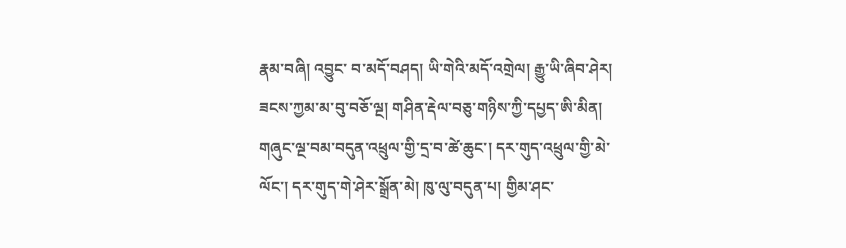རྣམ་བཞི། འབྱུང་ བ་མདོ་བཤད། ཡི་གེའི་མདོ་འགྲེལ། རྒྱུ་ཡི་ཞིབ་ཤེར། ཟངས་ཀྱམ་མ་བུ་བཅོ་ལྔ། གཤིན་རྡེལ་བཅུ་གཉིས་ཀྱི་དཔྱད་ཨི་མིན། གཞུང་ལྔ་བམ་བདུན་འཕྲུལ་གྱི་དྲ་བ་ཚེ་ཆུང་། དར་གུད་འཕྲུལ་གྱི་མེ་ལོང་། དར་གུད་གེ་ཤེར་སྒྲོན་མེ། ཁུ་ལུ་བདུན་པ། གྱིམ་ཤང་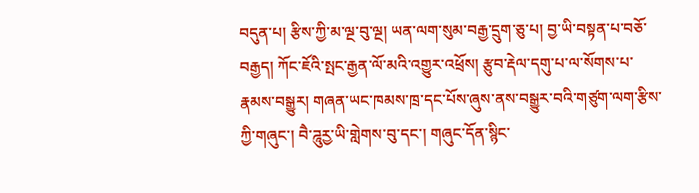བདུན་པ། རྩིས་ཀྱི་མ་ལྔ་བུ་ལྔ། ཡན་ལག་སུམ་བརྒྱ་དྲུག་ཅུ་པ། བྱ་ཡི་བསྟན་པ་བཅོ་བརྒྱད། ཀོང་ཇོའི་སྤང་རྒྱན་ལོ་མའི་འགྱུར་འཕྲོས། རྩུབ་རྡེལ་དགུ་པ་ལ་སོགས་པ་རྣམས་བསྒྱུར། གཞན་ཡང་ཁམས་ཁྲ་དང་པོས་ཞུས་ནས་བསྒྱུར་བའི་གཙུག་ལག་རྩིས་ཀྱི་གཞུང་། བཻ་ཌཱུརྱ་ཡི་གླེགས་བུ་དང་། གཞུང་དོན་སྙིང་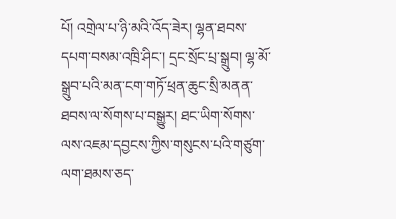པོ། འགྲེལ་པ་ཉི་མའི་འོད་ཟེར། ལྷན་ཐབས་དཔག་བསམ་འཁྲི་ཤིང་། དྲང་སྲོང་པྲ་སྒྲུབ། ལྷ་མོ་སྒྲུབ་པའི་མན་ངག་གཏོ་ཕྲན་ཆུང་སྲི་མནན་ཐབས་ལ་སོགས་པ་བསྒྱུར། ཐང་ཡིག་སོགས་ལས་འཇམ་དབྱངས་ཀྱིས་གསུངས་པའི་གཙུག་ལག་ཐམས་ཅད་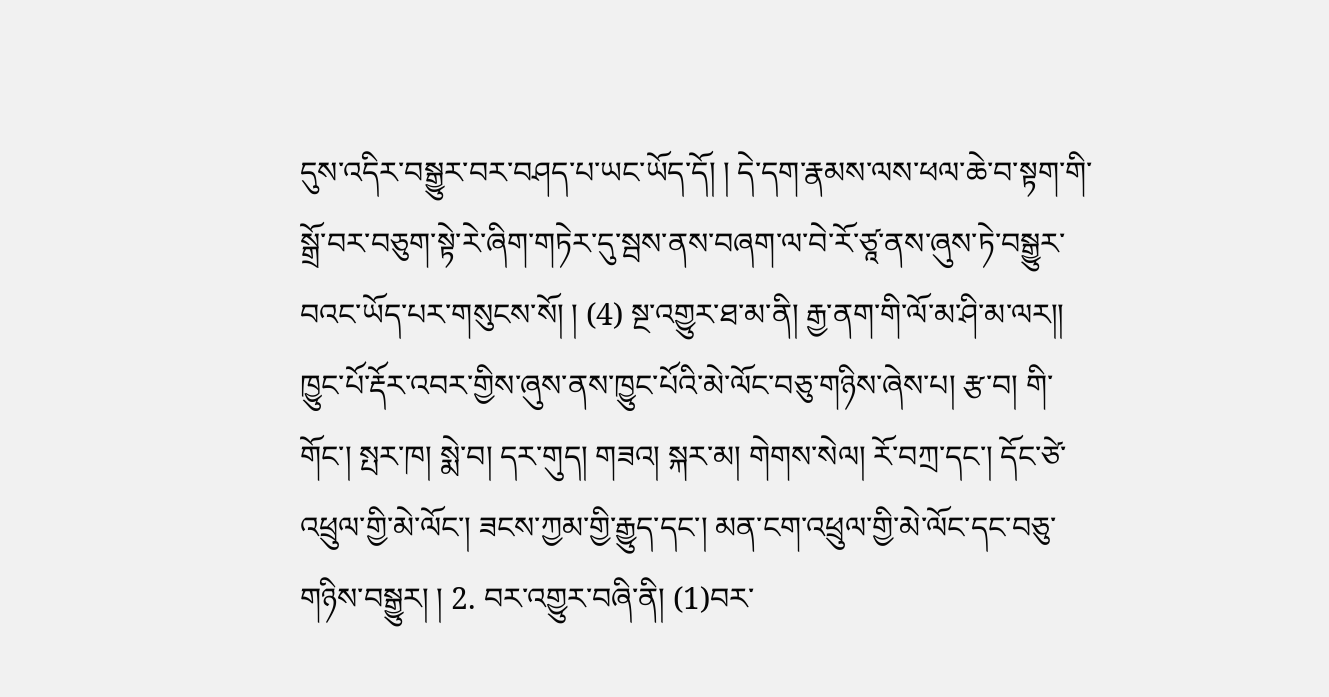དུས་འདིར་བསྒྱུར་བར་བཤད་པ་ཡང་ཡོད་དོ། ། དེ་དག་རྣམས་ལས་ཕལ་ཆེ་བ་སྟག་གི་སྒྲོ་བར་བཅུག་སྟེ་རེ་ཞིག་གཏེར་དུ་སྦས་ནས་བཞག་ལ་བེ་རོ་ཙཱ་ནས་ཞུས་ཏེ་བསྒྱུར་བའང་ཡོད་པར་གསུངས་སོ། ། (4) སྔ་འགྱུར་ཐ་མ་ནི། རྒྱ་ནག་གི་ལོ་མ་ཤི་མ་ལར།། ཁྱུང་པོ་རྡོར་འབར་གྱིས་ཞུས་ནས་ཁྱུང་པོའི་མེ་ལོང་བཅུ་གཉིས་ཞེས་པ། རྩ་བ། གི་གོང་། སྤར་ཁ། སྨེ་བ། དར་གུད། གཟའ། སྐར་མ། གེགས་སེལ། རོ་བཀྲ་དང་། དོང་ཙེ་འཕྲུལ་གྱི་མེ་ལོང་། ཟངས་ཀྱམ་གྱི་རྒྱུད་དང་། མན་ངག་འཕྲུལ་གྱི་མེ་ལོང་དང་བཅུ་གཉིས་བསྒྱུར། ། 2. བར་འགྱུར་བཞི་ནི། (1)བར་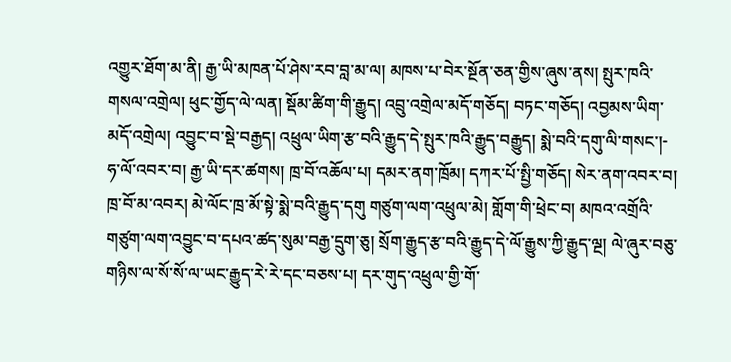འགྱུར་ཐོག་མ་ནི། རྒྱ་ཡི་མཁན་པོ་ཤེས་རབ་བླ་མ་ལ། མཁས་པ་བེར་སྔོན་ཅན་གྱིས་ཞུས་ནས། སྤུར་ཁའི་གསལ་འགྲེལ། ཕུང་གྱོད་ལེ་ལན། སྡོམ་ཚིག་གི་རྒྱུད། འབྲུ་འགྲེལ་མདོ་གཅོད། བཏང་གཅོད། འབྱམས་ཡིག་མདོ་འགྲེལ། འབྱུང་བ་སྡེ་བརྒྱད། འཕྲུལ་ཡིག་རྩ་བའི་རྒྱུད་དེ་སྤུར་ཁའི་རྒྱུད་བརྒྱུད། སྨེ་བའི་དགུ་ལི་གསང་།- ཧ་ལོ་འབར་བ། རྒྱ་ཡི་དར་ཚགས། ཁྲ་བོ་འཆོལ་པ། དམར་ནག་ཁྲོམ། དཀར་པོ་སྤྱི་གཅོད། སེར་ནག་འབར་བ། ཁྲ་བོ་མ་འབར། མེ་ལོང་ཁྲ་མོ་སྟེ་སྨེ་བའི་རྒྱུད་དགུ གཙུག་ལག་འཕྲུལ་མེ། གློག་གི་ཕྲེང་བ། མཁའ་འགྲོའི་གཙུག་ལག་འབྱུང་བ་དཔའ་ཚད་སུམ་བརྒྱ་དྲུག་ཅུ། སྲོག་རྒྱུད་རྩ་བའི་རྒྱུད་དེ་ལོ་རྒྱུས་ཀྱི་རྒྱུད་ལྔ། ལེ་ཞུར་བཅུ་གཉིས་ལ་སོ་སོ་ལ་ཡང་རྒྱུད་རེ་རེ་དང་བཅས་པ། དར་གུད་འཕྲུལ་གྱི་གོ་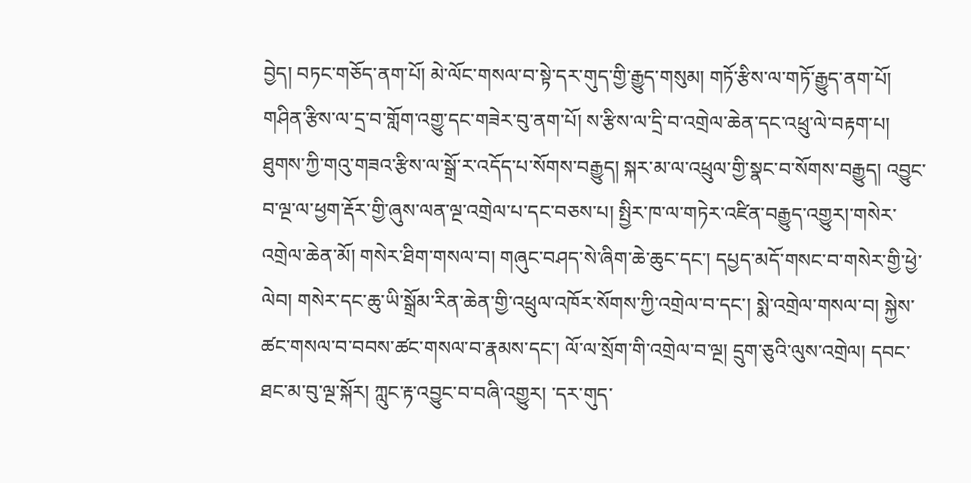བྱེད། བཏང་གཅོད་ནག་པོ། མེ་ལོང་གསལ་བ་སྟེ་དར་གུད་གྱི་རྒྱུད་གསུམ། གཏོ་རྩིས་ལ་གཏོ་རྒྱུད་ནག་པོ། གཤིན་རྩིས་ལ་དྲ་བ་གློག་འགྱུ་དང་གཟེར་བུ་ནག་པོ། ས་རྩིས་ལ་དྲི་བ་འགྲེལ་ཆེན་དང་འཕྲུ་ལེ་བརྟག་པ། ཐུགས་ཀྱི་གའུ་གཟའ་རྩིས་ལ་སྒྲོ་ར་འདོད་པ་སོགས་བརྒྱུད། སྐར་མ་ལ་འཕྲུལ་གྱི་སྣང་བ་སོགས་བརྒྱུད། འབྱུང་བ་ལྔ་ལ་ཕྱག་རྡོར་གྱི་ཞུས་ལན་ལྔ་འགྲེལ་པ་དང་བཅས་པ། སྤྱིར་ཁ་ལ་གཏེར་འཛིན་བརྒྱུད་འགྱུར།་གསེར་འགྲེལ་ཆེན་མོ། གསེར་ཐིག་གསལ་བ། གཞུང་བཤད་སེ་ཞིག་ཆེ་ཆུང་དང་། དཔྱད་མདོ་གསང་བ་གསེར་གྱི་ཕྱེ་ལེབ། གསེར་དང་ཆུ་ཡི་སྒྲོམ་རིན་ཆེན་གྱི་འཕྲུལ་འཁོར་སོགས་ཀྱི་འགྲེལ་བ་དང་། སྨེ་འགྲེལ་གསལ་བ། སྐྱེས་ཚང་གསལ་བ་བབས་ཚང་གསལ་བ་རྣམས་དང་། ལོ་ལ་སྲོག་གི་འགྲེལ་བ་ལྔ། དྲུག་ཅུའི་ལུས་འགྲེལ། དབང་ཐང་མ་བུ་ལྔ་སྐོར། ཀླུང་རྟ་འབྱུང་བ་བཞི་འགྱུར། ་དར་གུད་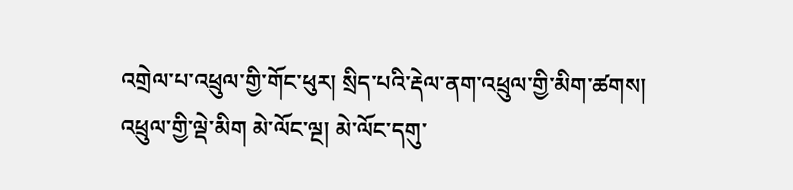འགྲེལ་པ་འཕྲུལ་གྱི་གོང་ཕུར། སྲིད་པའི་རྡེལ་ནག་འཕྲུལ་གྱི་མིག་ཚགས། འཕྲུལ་གྱི་ལྡེ་མིག མེ་ལོང་ལྔ། མེ་ལོང་དགུ་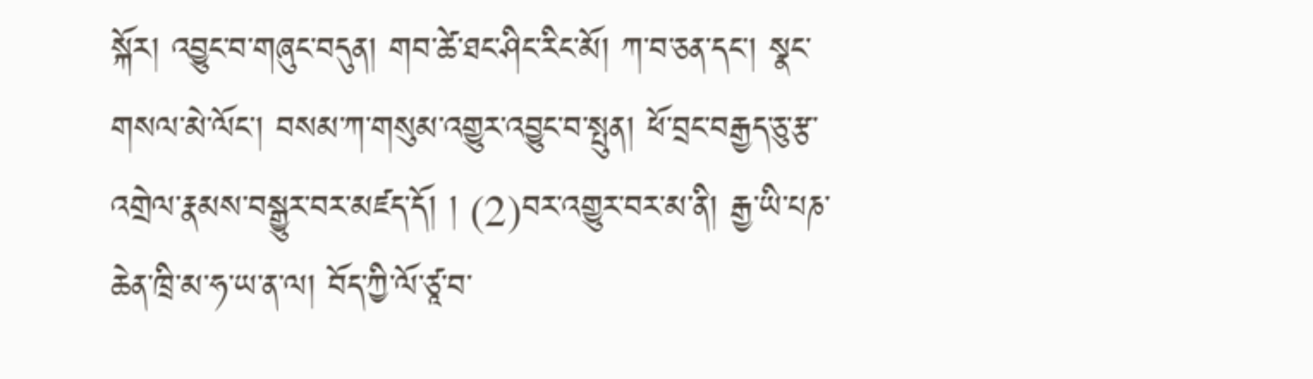སྐོར། འབྱུང་བ་གཞུང་བདུན། གབ་ཚེ་ཐང་ཤིང་རིང་མོ། ཀ་བ་ཅན་དང་། སྣང་གསལ་མེ་ལོང་། བསམ་ཀ་གསུམ་འགྱུར་འབྱུང་བ་སྤུན། ཕོ་བྲང་བརྒྱད་ཅུ་རྩ་འགྲེལ་རྣམས་བསྒྱུར་བར་མཛད་དོ། ། (2)བར་འགྱུར་བར་མ་ནི། རྒྱ་ཡི་པཎ་ཆེན་ཁྲི་མ་ཧ་ཡ་ན་ལ། བོད་ཀྱི་ལོ་ཙཱ་བ་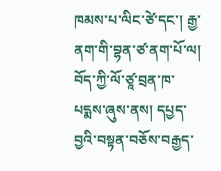ཁམས་པ་ལིང་ཙེ་དང་། རྒྱ་ནག་གི་བྷན་ཙ་ནག་པོ་ལ། བོད་ཀྱི་ལོ་ཙཱ་བྲན་ཁ་པདྨས་ཞུས་ནས། དཔྱད་བྱའི་བསྟན་བཅོས་བརྒྱད་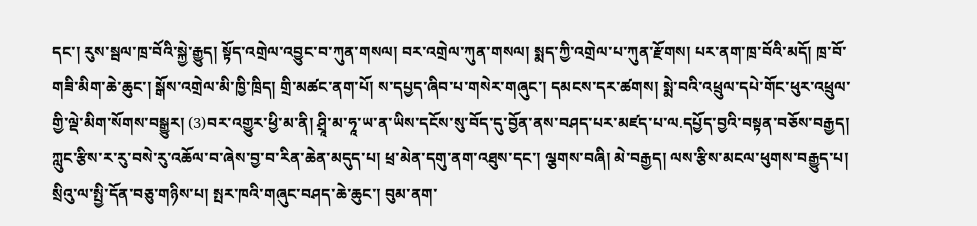དང་། རུས་སྦལ་ཁྲ་བོའི་སྐྱེ་རྒྱུད། སྟོད་འགྲེལ་འབྱུང་བ་ཀུན་གསལ། བར་འགྲེལ་ཀུན་གསལ། སྨད་ཀྱི་འགྲེལ་པ་ཀུན་རྫོགས། པར་ནག་ཁྲ་བོའི་མདོ། ཁྲ་བོ་གཟི་མིག་ཆེ་ཆུང་། སྒོས་འགྲེལ་མི་ཁྱི་ཁྲིད། གྲི་མཚང་ནག་པོ། ས་དཔྱད་ཞིབ་པ་གསེར་གཞུང་། དམངས་དར་ཚགས། སྨེ་བའི་འཕྲུལ་དཔེ་གོང་ཕུར་འཕྲུལ་གྱི་ལྡེ་མིག་སོགས་བསྒྱུར། (3)བར་འགྱུར་ཕྱི་མ་ནི། ཤྲཱི་མ་ཧཱ་ཡ་ན་ཡིས་དངོས་སུ་བོད་དུ་བྱོན་ནས་བཤད་པར་མཛད་པ་ལ.དཔྱོད་བྱའི་བསྟན་བཅོས་བརྒྱད། ཀླུང་རྩིས་ར་རུ་བསེ་རུ་འཆོལ་བ་ཞེས་བྱ་བ་རིན་ཆེན་མདུད་པ། ཕྲ་མེན་དགུ་ནག་འཐུས་དང་། ལྕགས་བཞི། མེ་བརྒྱད། ལས་རྩིས་མངལ་ཕུགས་བརྒྱུད་པ། སྲིའུ་ལ་སྤྱི་དོན་བཅུ་གཉིས་པ། སྤར་ཁའི་གཞུང་བཤད་ཆེ་ཆུང་། བུམ་ནག་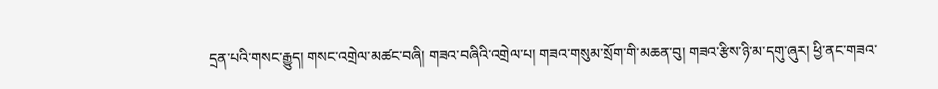དྲན་པའི་གསང་རྒྱུད། གསང་འགྲེལ་མཚང་བཞི། གཟའ་བཞིའི་འགྲེལ་པ། གཟའ་གསུམ་སྲོག་གི་མཆན་བུ། གཟའ་རྩིས་ཉི་མ་དགུ་ཞུར། ཕྱི་ནང་གཟའ་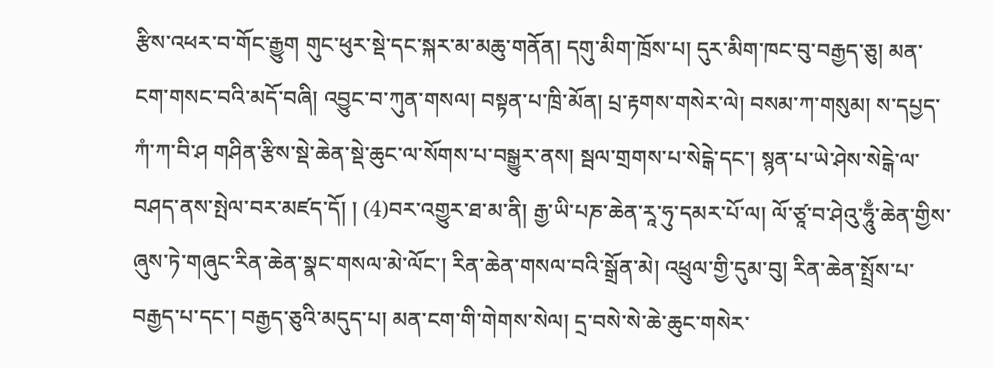རྩིས་འཕར་བ་གོང་རྒྱུག གུང་ཕུར་སྡེ་དང་སྐར་མ་མཆུ་གནོན། དགུ་མིག་ཁྲོས་པ། དུར་མིག་ཁང་བུ་བརྒྱད་ཅུ། མན་ངག་གསང་བའི་མདོ་བཞི། འབྱུང་བ་ཀུན་གསལ། བསྟན་པ་ཁྲི་མོན། པྲ་རྟགས་གསེར་ལེ། བསམ་ཀ་གསུམ། ས་དཔྱད་ཀཾ་ཀ་བི་ཤ གཤིན་རྩིས་སྡེ་ཆེན་སྡེ་ཆུང་ལ་སོགས་པ་བསྒྱུར་ནས། སྦལ་གྲགས་པ་སེངྒེ་དང་། སྙན་པ་ཡེ་ཤེས་སེངྒེ་ལ་བཤད་ནས་སྤེལ་བར་མཛད་དོ། ། (4)བར་འགྱུར་ཐ་མ་ནི། རྒྱ་ཡི་པཎ་ཆེན་རཱ་ཧུ་དམར་པོ་ལ། ལོ་ཙཱ་བ་ཤེའུ་ཧཱུྃ་ཆེན་གྱིས་ཞུས་ཏེ་གཞུང་རིན་ཆེན་སྣང་གསལ་མེ་ལོང་། རིན་ཆེན་གསལ་བའི་སྒྲོན་མེ། འཕྲུལ་གྱི་དུམ་བུ། རིན་ཆེན་སྤྲོས་པ་བརྒྱད་པ་དང་། བརྒྱད་ཅུའི་མདུད་པ། མན་ངག་གི་གེགས་སེལ། དྲ་བསེ་སེ་ཆེ་ཆུང་གསེར་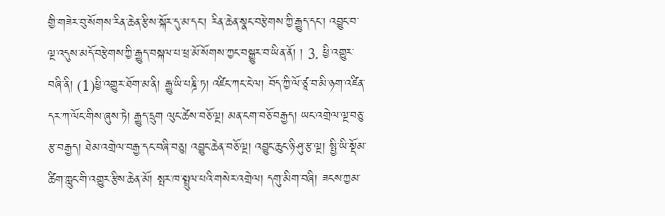གྱི་གཟེར་བུ་སོགས་རིན་ཆེན་རྩིས་སྐོར་དུ་མ་དང་། རིན་ཆེན་སྣང་བརྩེགས་ཀྱི་རྒྱུད་དང་། འབྱུང་བ་ལྔ་འདུས་མདོ་བརྩེགས་ཀྱི་རྒྱུད་བསྐལ་པ་ཕྲ་མོ་སོགས་ཀྱང་བསྒྱུར་བ་ཡིན་ནོ། ། 3. ཕྱི་འགྱུར་བཞི་ནི། (1)ཕྱི་འགྱུར་ཐོག་མ་ནི། རྒྱུ་ཡི་པཎྜི་ཏ། འཛིང་ཀང་ངེ་ལ། བོད་ཀྱི་ལོ་ཙཱ་བ་མི་ཉག་འཛིན་དར་ཀ་ལོང་གིས་ཞུས་ཏེ། རྒྱུད་དྲུག ལུང་ཚེས་བཅོ་ལྔ། མན་ངག་བཅོ་བརྒྱད། ཡང་འགྲེལ་ལྔ་བཅུ་རྩ་བརྒྱད། ཐེམ་འགྲེལ་བརྒྱ་དང་བཞི་བཅུ། འབྱུང་ཆེན་བཅོ་ལྔ། འབྱུང་ཆུང་ཉི་ཤུ་རྩ་ལྔ། སྤྱི་ཡི་སྡོམ་ཚིག་ཀླུང་གི་འགྱུར་རྩིས་ཆེན་མོ། སྤར་ཁ་སྤྲུལ་པའི་གསེར་འགྲེལ། དགུ་མིག་བཞི། ཟངས་ཀྱམ་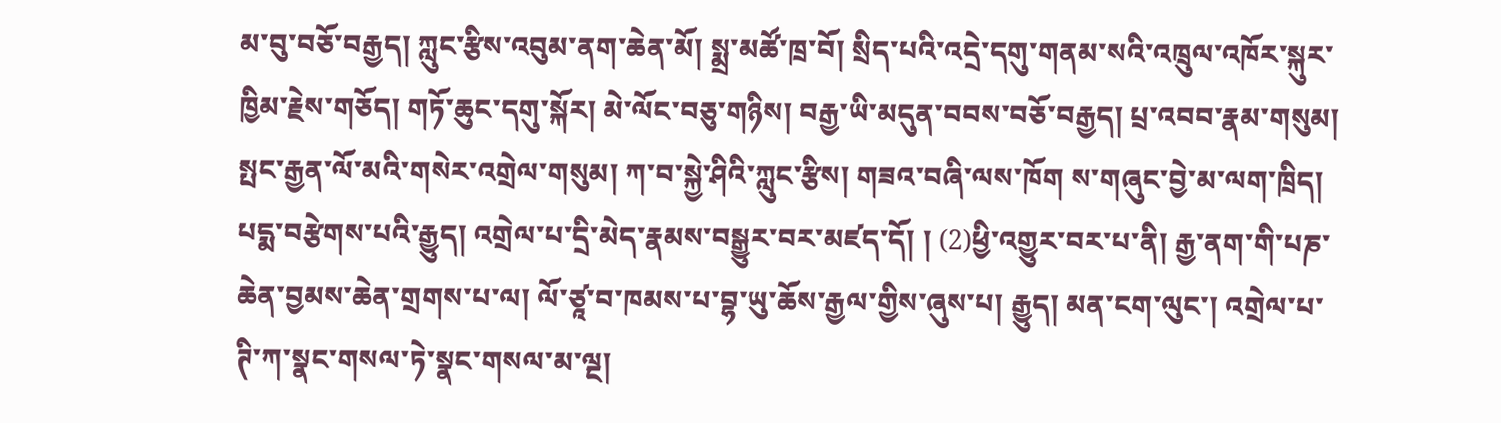མ་བུ་བཅོ་བརྒྱད། ཀླུང་རྩིས་འབུམ་ནག་ཆེན་མོ། སྨྲ་མཚོ་ཁྲ་བོ། སྲིད་པའི་འདྲེ་དགུ་གནམ་སའི་འཁྲུལ་འཁོར་སྐུར་ཁྱིམ་རྗེས་གཅོད། གཏོ་ཆུང་དགུ་སྐོར། མེ་ལོང་བཅུ་གཉིས། བརྒྱ་ཡི་མདུན་བབས་བཅོ་བརྒྱད། པྲ་འབབ་རྣམ་གསུམ། སྤང་རྒྱན་ལོ་མའི་གསེར་འགྲེལ་གསུམ། ཀ་བ་སྐྱེ་ཤིའི་ཀླུང་རྩིས། གཟའ་བཞི་ལས་ཁོག ས་གཞུང་བྱེ་མ་ལག་ཁྲིད། པདྨ་བརྩེགས་པའི་རྒྱུད། འགྲེལ་པ་དྲི་མེད་རྣམས་བསྒྱུར་བར་མཛད་དོ། ། (2)ཕྱི་འགྱུར་བར་པ་ནི། རྒྱ་ནག་གི་པཎ་ཆེན་བྱམས་ཆེན་གྲགས་པ་ལ། ལོ་ཙཱ་བ་ཁམས་པ་བྷ་ཡུ་ཆོས་རྒྱལ་གྱིས་ཞུས་པ། རྒྱུད། མན་ངག་ལུང་། འགྲེལ་པ་ཊི་ཀ་སྣང་གསལ་ཏེ་སྣང་གསལ་མ་ལྔ།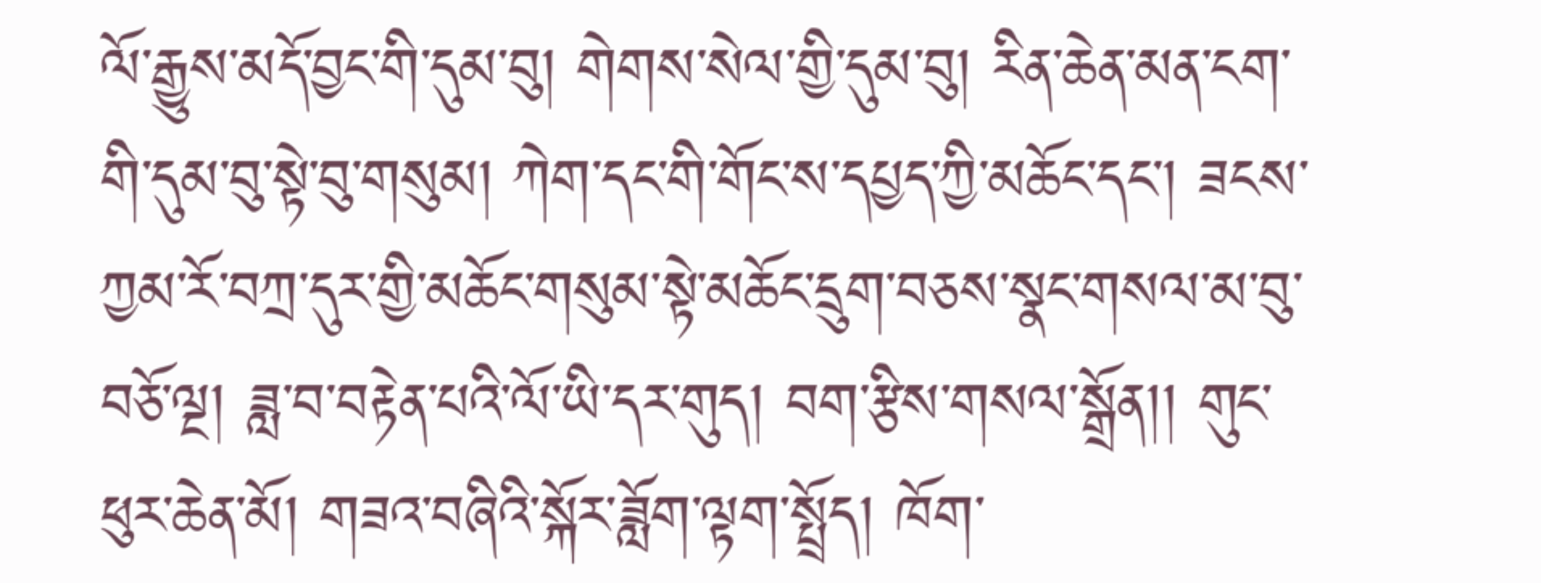ལོ་རྒྱུས་མདོ་བྱང་གི་དུམ་བུ། གེགས་སེལ་གྱི་དུམ་བུ། རིན་ཆེན་མན་ངག་གི་དུམ་བུ་སྟེ་བུ་གསུམ། ཀེག་དང་གི་གོང་ས་དཔྱད་ཀྱི་མཆོང་དང་། ཟངས་ཀྱམ་རོ་བཀྲ་དུར་གྱི་མཆོང་གསུམ་སྟེ་མཆོང་དྲུག་བཅས་སྣང་གསལ་མ་བུ་བཅོ་ལྔ། ཟླ་བ་བརྟེན་པའི་ལོ་ཡི་དར་གུད། བག་རྩིས་གསལ་སྒྲོན།། གུང་ཕུར་ཆེན་མོ། གཟའ་བཞིའི་སྐོར་ཟློག་ལྟག་སྤྲོད། ཁོག་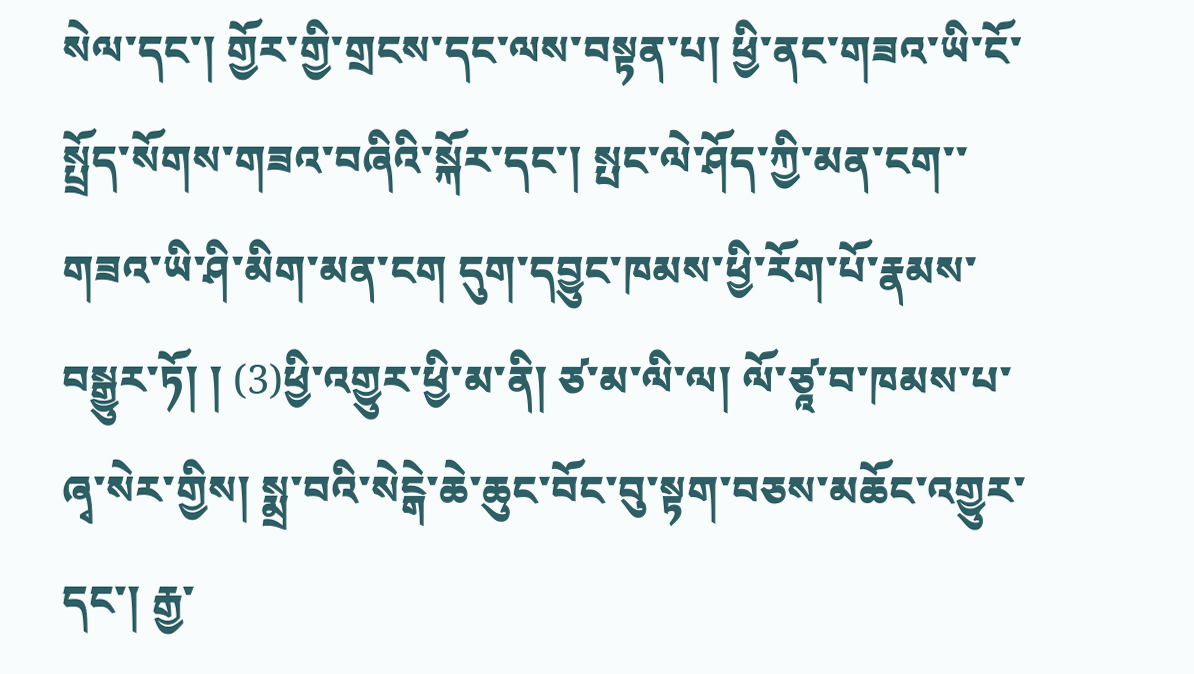སེལ་དང་། གྱོར་གྱི་གྲངས་དང་ལས་བསྟན་པ། ཕྱི་ནང་གཟའ་ཡི་ངོ་སྤྲོད་སོགས་གཟའ་བཞིའི་སྐོར་དང་། སྤང་ལེ་ཤོད་ཀྱི་མན་ངག་་གཟའ་ཡི་ཤི་མིག་མན་ངག དུག་དབྱུང་ཁམས་ཕྱི་རོག་པོ་རྣམས་བསྒྱུར་ཏོ། ། (3)ཕྱི་འགྱུར་ཕྱི་མ་ནི། ཙ་མ་ལི་ལ། ལོ་ཙཱ་བ་ཁམས་པ་ཞྭ་སེར་གྱིས། སྨྲ་བའི་སེངྒེ་ཆེ་ཆུང་བོང་བུ་སྟག་བཅས་མཆོང་འགྱུར་དང་། རྒྱ་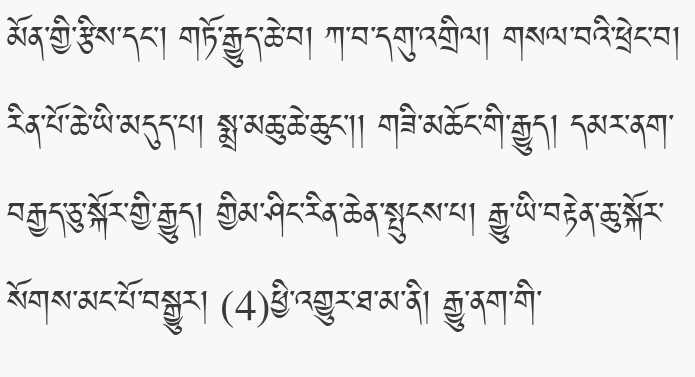མོན་གྱི་རྩིས་དང་། གཏོ་རྒྱུད་ཆེ་བ། ཀ་བ་དགུ་འགྲིལ། གསལ་བའི་ཕྲེང་བ། རིན་པོ་ཆེ་ཡི་མདུད་པ། སྨྲ་མཆུ་ཆེ་ཆུང་།། གཟི་མཆོང་གི་རྒྱུད། དམར་ནག་བརྒྱད་ཅུ་སྐོར་གྱི་རྒྱུད། གྱིམ་ཤིང་རིན་ཆེན་སྤུངས་པ། རྒྱུ་ཡི་བརྟེན་ཆུ་སྐོར་སོགས་མང་པོ་བསྒྱུར། (4)ཕྱི་འགྱུར་ཐ་མ་ནི། རྒྱུ་ནག་གི་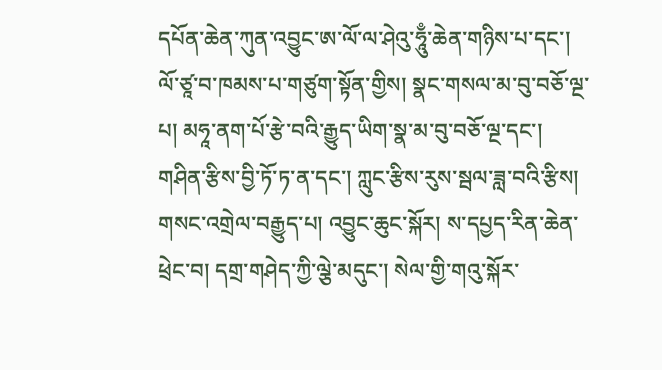དཔོན་ཆེན་ཀུན་འབྱུང་ཨ་ལོ་ལ་ཤེའུ་ཧཱུྃ་ཆེན་གཉིས་པ་དང་། ལོ་ཙཱ་བ་ཁམས་པ་གཙུག་སྟོན་གྱིས། སྣང་གསལ་མ་བུ་བཅོ་ལྔ་པ། མཧཱ་ནག་པོ་རྩེ་བའི་རྒྱུད་ཡིག་སྣ་མ་བུ་བཅོ་ལྔ་དང་། གཤིན་རྩིས་བྱི་ཏོ་ཏ་ན་དང་། ཀླུང་རྩིས་རུས་སྦལ་ཟླ་བའི་རྩིས། གསང་འགྲེལ་བརྒྱུད་པ། འབྱུང་ཆུང་སྐོར། ས་དཔྱད་རིན་ཆེན་ཕྲེང་བ། དགྲ་གཤེད་ཀྱི་ལྕེ་མདུང་། སེལ་གྱི་གའུ་སྐོར་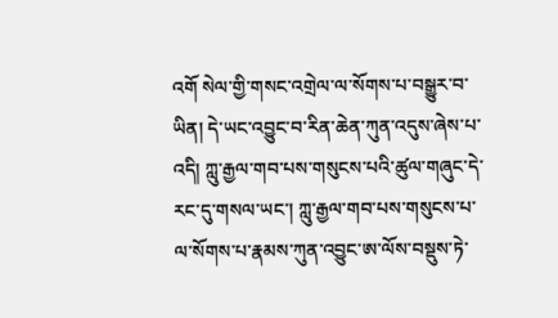འགོ སེལ་གྱི་གསང་འགྲེལ་ལ་སོགས་པ་བསྒྱུར་བ་ཡིན། དེ་ཡང་འབྱུང་བ་རིན་ཆེན་ཀུན་འདུས་ཞེས་པ་འདི། ཀླུ་རྒྱལ་གབ་པས་གསུངས་པའི་ཚུལ་གཞུང་དེ་རང་དུ་གསལ་ཡང་། ཀླུ་རྒྱལ་གབ་པས་གསུངས་པ་ལ་སོགས་པ་རྣམས་ཀུན་འབྱུང་ཨ་ལོས་བསྡུས་ཏེ་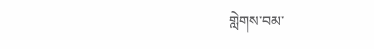གླེགས་བམ་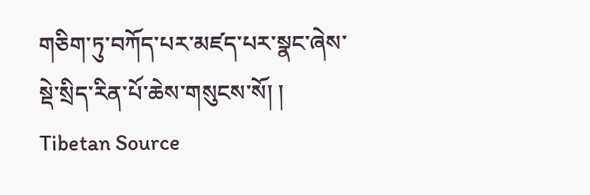གཅིག་ཏུ་བཀོད་པར་མཛད་པར་སྣང་ཞེས་སྡེ་སྲིད་རིན་པོ་ཆེས་གསུངས་སོ། །
Tibetan Source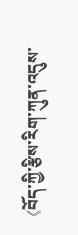《བོད་ཀྱི་རྩིས་རིག་ཀུན་འདུས་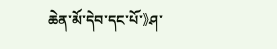ཆེན་མོ་དེབ་དང་པོ་》ཤ་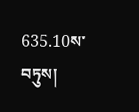635.10ས་བཏུས།